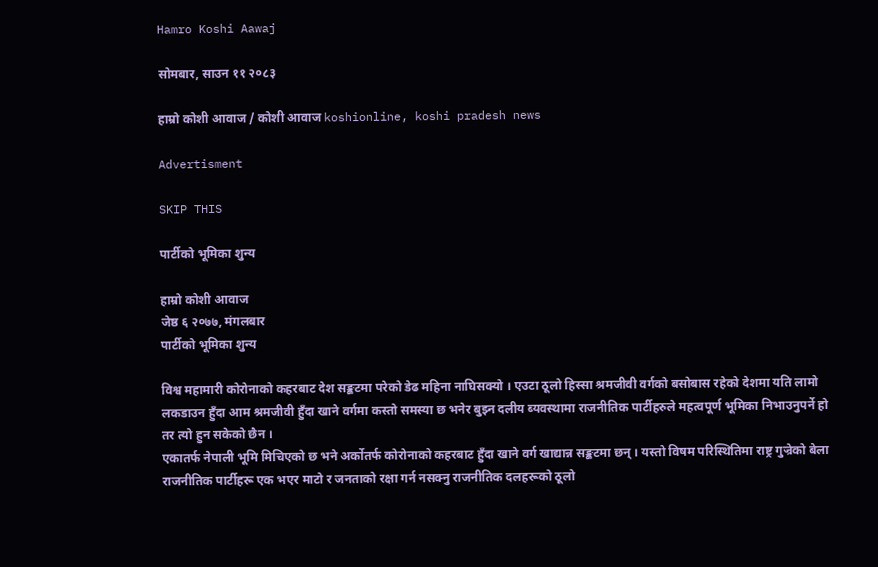Hamro Koshi Aawaj

सोमबार, साउन ११ २०८३

हाम्रो कोशी आवाज / कोशी आवाज koshionline, koshi pradesh news

Advertisment

SKIP THIS

पार्टीको भूमिका शुन्य

हाम्रो कोशी आवाज
जेष्ठ ६ २०७७, मंगलबार
पार्टीको भूमिका शुन्य

विश्व महामारी कोरोनाको कहरबाट देश सङ्कटमा परेको डेढ महिना नाघिसक्यो । एउटा ठूलो हिस्सा श्रमजीवी वर्गको बसोबास रहेको देशमा यति लामो लकडाउन हुँदा आम श्रमजीवी हुँदा खाने वर्गमा कस्तो समस्या छ भनेर बुझ्न दलीय ब्यवस्थामा राजनीतिक पार्टीहरुले महत्वपूर्ण भूमिका निभाउनुपर्ने हो तर त्यो हुन सकेको छैन ।
एकातर्फ नेपाली भूमि मिचिएको छ भने अर्कोतर्फ कोरोनाको कहरबाट हुँदा खाने वर्ग खाद्यान्न सङ्कटमा छन् । यस्तो विषम परिस्थितिमा राष्ट्र गुज्रेको बेला राजनीतिक पार्टीहरू एक भएर माटो र जनताको रक्षा गर्न नसक्नु राजनीतिक दलहरूको ठूलो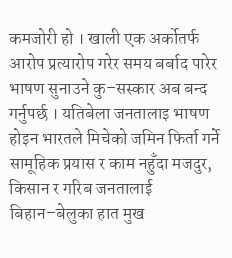कमजोरी हो । खाली एक अर्कोतर्फ आरोप प्रत्यारोप गरेर समय बर्बाद पारेर भाषण सुनाउने कु–सस्कार अब बन्द गर्नुपर्छ । यतिबेला जनतालाइ भाषण होइन भारतले मिचेको जमिन फिर्ता गर्ने सामूहिक प्रयास र काम नहुँदा मजदुर, किसान र गरिब जनतालाई बिहान–बेलुका हात मुख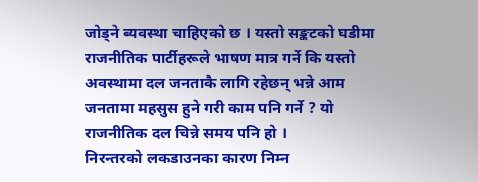जोड्ने ब्यवस्था चाहिएको छ । यस्तो सङ्कटको घडीमा राजनीतिक पार्टीहरूले भाषण मात्र गर्ने कि यस्तो अवस्थामा दल जनताकै लागि रहेछन् भन्ने आम जनतामा महसुस हुने गरी काम पनि गर्ने ? यो राजनीतिक दल चिन्ने समय पनि हो ।
निरन्तरको लकडाउनका कारण निम्न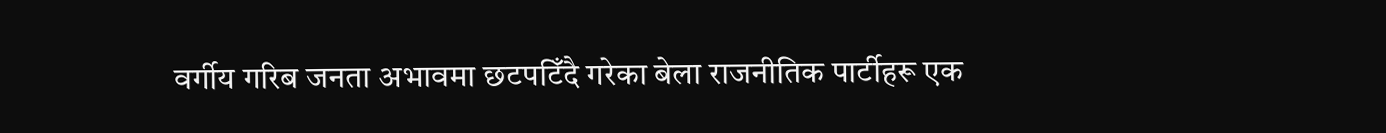वर्गीय गरिब जनता अभावमा छटपटिँदै गरेका बेला राजनीतिक पार्टीहरू एक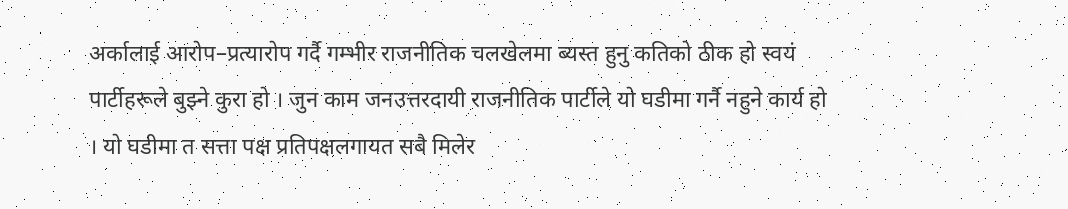अर्कालाई आरोप–प्रत्यारोप गर्दै गम्भीर राजनीतिक चलखेलमा ब्यस्त हुनु कतिको ठीक हो स्वयं पार्टीहरूले बुझ्ने कुरा हो । जुन काम जनउत्तरदायी राजनीतिक पार्टीले यो घडीमा गर्नै नहुने कार्य हो । यो घडीमा त सत्ता पक्ष प्रतिपक्षलगायत सबै मिलेर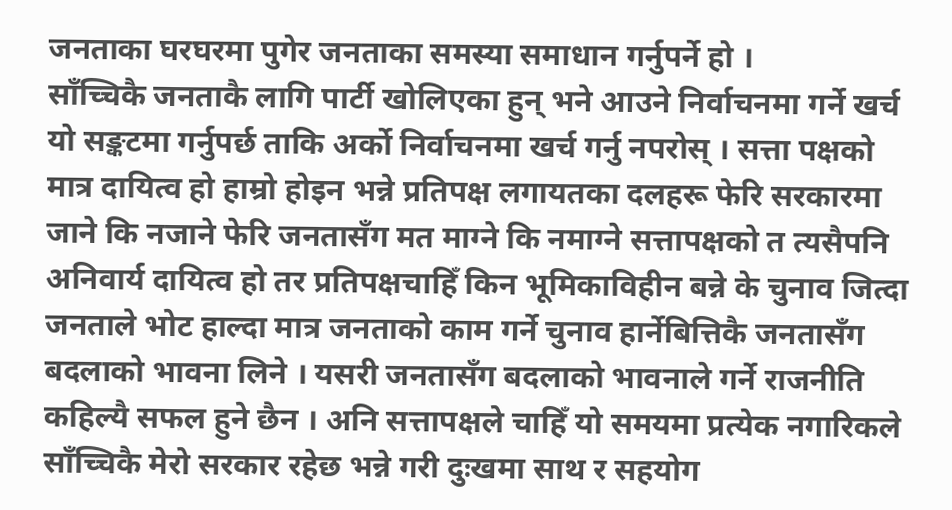जनताका घरघरमा पुगेर जनताका समस्या समाधान गर्नुपर्ने हो ।
साँच्चिकै जनताकै लागि पार्टी खोलिएका हुन् भने आउने निर्वाचनमा गर्ने खर्च यो सङ्कटमा गर्नुपर्छ ताकि अर्को निर्वाचनमा खर्च गर्नु नपरोस् । सत्ता पक्षको मात्र दायित्व हो हाम्रो होइन भन्ने प्रतिपक्ष लगायतका दलहरू फेरि सरकारमा जाने कि नजाने फेरि जनतासँग मत माग्ने कि नमाग्ने सत्तापक्षको त त्यसैपनि अनिवार्य दायित्व हो तर प्रतिपक्षचाहिँ किन भूमिकाविहीन बन्ने के चुनाव जित्दा जनताले भोट हाल्दा मात्र जनताको काम गर्ने चुनाव हार्नेबित्तिकै जनतासँग बदलाको भावना लिने । यसरी जनतासँग बदलाको भावनाले गर्ने राजनीति कहिल्यै सफल हुने छैन । अनि सत्तापक्षले चाहिँ यो समयमा प्रत्येक नगारिकले साँच्चिकै मेरो सरकार रहेछ भन्ने गरी दुःखमा साथ र सहयोग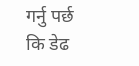गर्नु पर्छ कि डेढ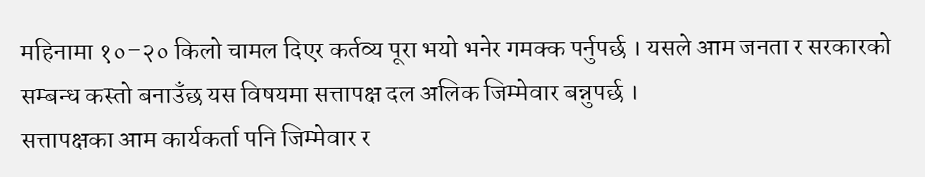महिनामा १०–२० किलो चामल दिएर कर्तव्य पूरा भयो भनेर गमक्क पर्नुपर्छ । यसले आम जनता र सरकारको सम्बन्ध कस्तो बनाउँछ यस विषयमा सत्तापक्ष दल अलिक जिम्मेवार बन्नुपर्छ ।
सत्तापक्षका आम कार्यकर्ता पनि जिम्मेवार र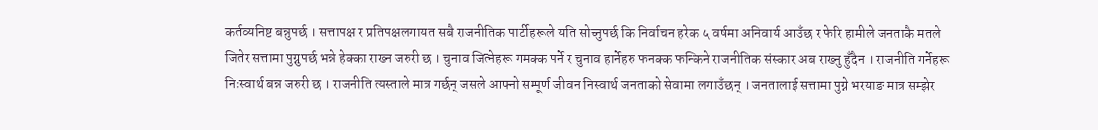कर्तव्यनिष्ट बन्नुपर्छ । सत्तापक्ष र प्रतिपक्षलगायत सबै राजनीतिक पार्टीहरूले यति सोच्नुपर्छ कि निर्वाचन हरेक ५ वर्षमा अनिवार्य आउँछ र फेरि हामीले जनताकै मतले जितेर सत्तामा पुग्नुपर्छ भन्ने हेक्का राख्न जरुरी छ । चुनाव जित्नेहरू गमक्क पर्ने र चुनाव हार्नेहरु फनक्क फन्किने राजनीतिक संस्कार अब राख्नु हुँदैन । राजनीति गर्नेहरू निःस्वार्थ बन्न जरुरी छ । राजनीति त्यस्ताले मात्र गर्छन् जसले आफ्नो सम्पूर्ण जीवन निस्वार्थ जनताको सेवामा लगाउँछन् । जनतालाई सत्तामा पुग्ने भरयाङ मात्र सम्झेर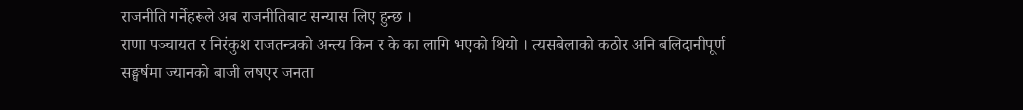राजनीति गर्नेहरूले अब राजनीतिबाट सन्यास लिए हुन्छ ।
राणा पञ्चायत र निरंकुश राजतन्त्रको अन्त्य किन र के का लागि भएको थियो । त्यसबेलाको कठोर अनि बलिदानीपूर्ण सङ्घर्षमा ज्यानको बाजी लषएर जनता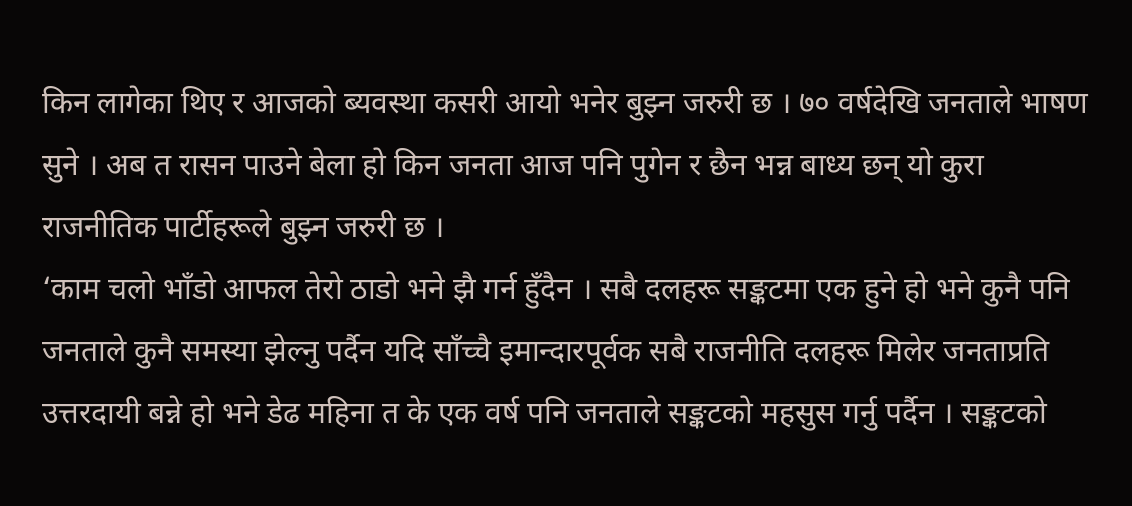किन लागेका थिए र आजको ब्यवस्था कसरी आयो भनेर बुझ्न जरुरी छ । ७० वर्षदेखि जनताले भाषण सुने । अब त रासन पाउने बेला हो किन जनता आज पनि पुगेन र छैन भन्न बाध्य छन् यो कुरा राजनीतिक पार्टीहरूले बुझ्न जरुरी छ ।
‘काम चलो भाँडो आफल तेरो ठाडो भने झै गर्न हुँदैन । सबै दलहरू सङ्कटमा एक हुने हो भने कुनै पनि जनताले कुनै समस्या झेल्नु पर्दैन यदि साँच्चै इमान्दारपूर्वक सबै राजनीति दलहरू मिलेर जनताप्रति उत्तरदायी बन्ने हो भने डेढ महिना त के एक वर्ष पनि जनताले सङ्कटको महसुस गर्नु पर्दैन । सङ्कटको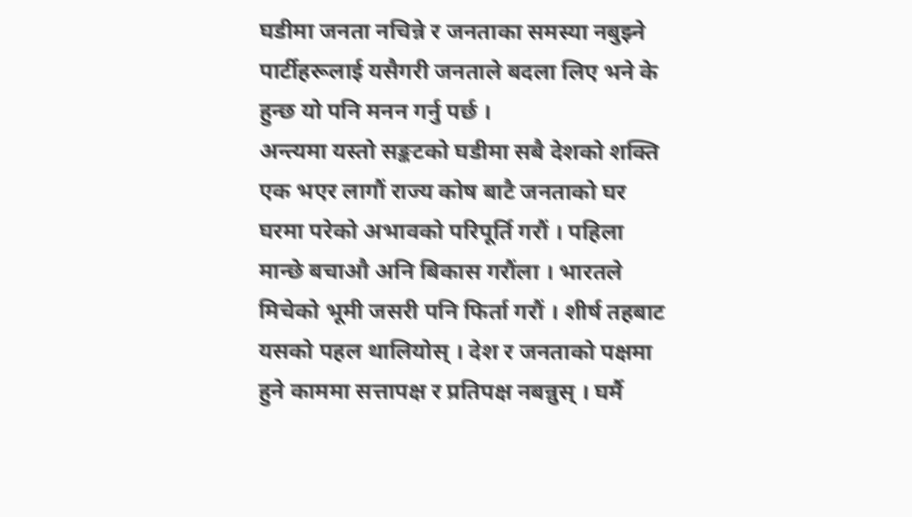घडीमा जनता नचिन्ने र जनताका समस्या नबुझ्ने पार्टीहरूलाई यसैगरी जनताले बदला लिए भने के हुन्छ यो पनि मनन गर्नु पर्छ ।
अन्त्यमा यस्तो सङ्कटको घडीमा सबै देशको शक्ति एक भएर लागौं राज्य कोष बाटै जनताको घर घरमा परेको अभावको परिपूर्ति गरौं । पहिला मान्छे बचाऔ अनि बिकास गरौंला । भारतले मिचेको भूमी जसरी पनि फिर्ता गरौं । शीर्ष तहबाट यसको पहल थालियोस् । देश र जनताको पक्षमा हुने काममा सत्तापक्ष र प्रतिपक्ष नबन्नुस् । घर्मै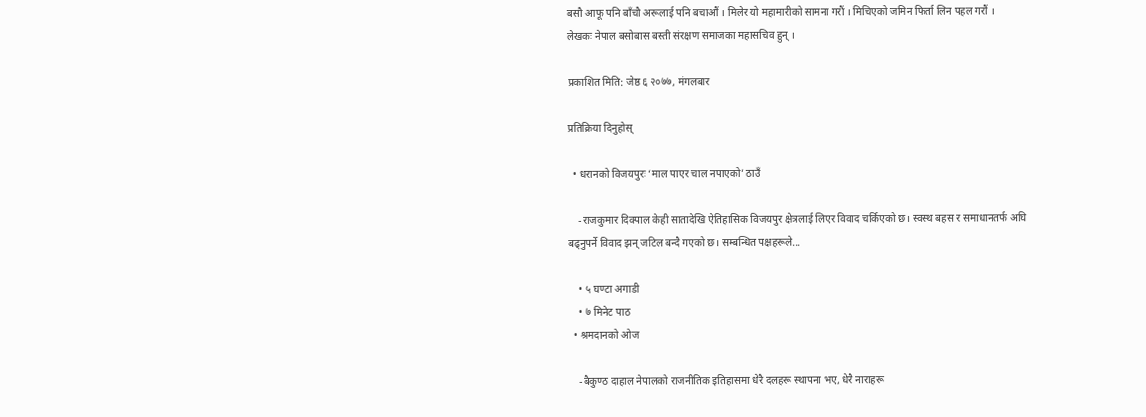बसौ आफू पनि बाँचौ अरूलाई पनि बचाऔं । मिलेर यो महामारीको सामना गरौं । मिचिएको जमिन फिर्ता लिन पहल गरौं ।
लेखकः नेपाल बसोबास बस्ती संरक्षण समाजका महासचिव हुन् ।

प्रकाशित मिति: जेष्ठ ६ २०७७, मंगलबार

प्रतिक्रिया दिनुहोस्

  • धरानको विजयपुरः ‘माल पाएर चाल नपाएको’ ठाउँ

    -राजकुमार दिक्पाल केही सातादेखि ऐतिहासिक विजयपुर क्षेत्रलाई लिएर विवाद चर्किएको छ। स्वस्थ बहस र समाधानतर्फ अघि बढ्नुपर्ने विवाद झन् जटिल बन्दै गएको छ। सम्बन्धित पक्षहरूले...

    • ५ घण्टा अगाडी
    • ७ मिनेट पाठ
  • श्रमदानको ओज

    -बैकुण्ठ दाहाल नेपालको राजनीतिक इतिहासमा धेरै दलहरू स्थापना भए, धेरै नाराहरू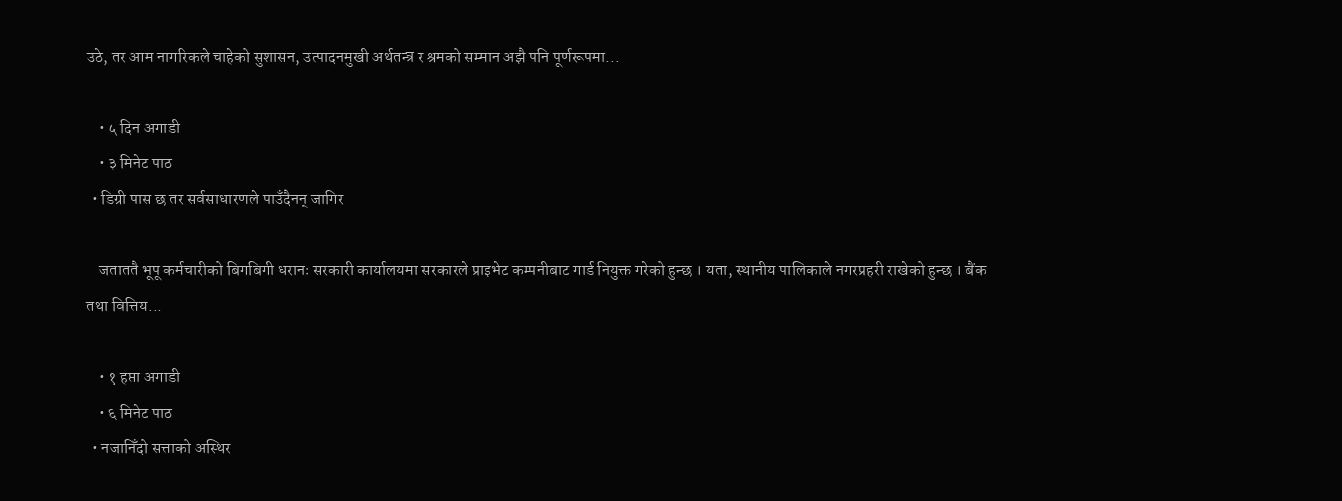उठे, तर आम नागरिकले चाहेको सुशासन, उत्पादनमुखी अर्थतन्त्र र श्रमको सम्मान अझै पनि पूर्णरूपमा...

    • ५ दिन अगाडी
    • ३ मिनेट पाठ
  • डिग्री पास छ तर सर्वसाधारणले पाउँदैनन् जागिर

    जताततै भूपू कर्मचारीको बिगबिगी धरानः सरकारी कार्यालयमा सरकारले प्राइभेट कम्पनीबाट गार्ड नियुक्त गरेको हुन्छ । यता, स्थानीय पालिकाले नगरप्रहरी राखेको हुन्छ । बैंक तथा वित्तिय...

    • १ हप्ता अगाडी
    • ६ मिनेट पाठ
  • नजानिँदो सत्ताको अस्थिर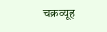चक्रव्यूह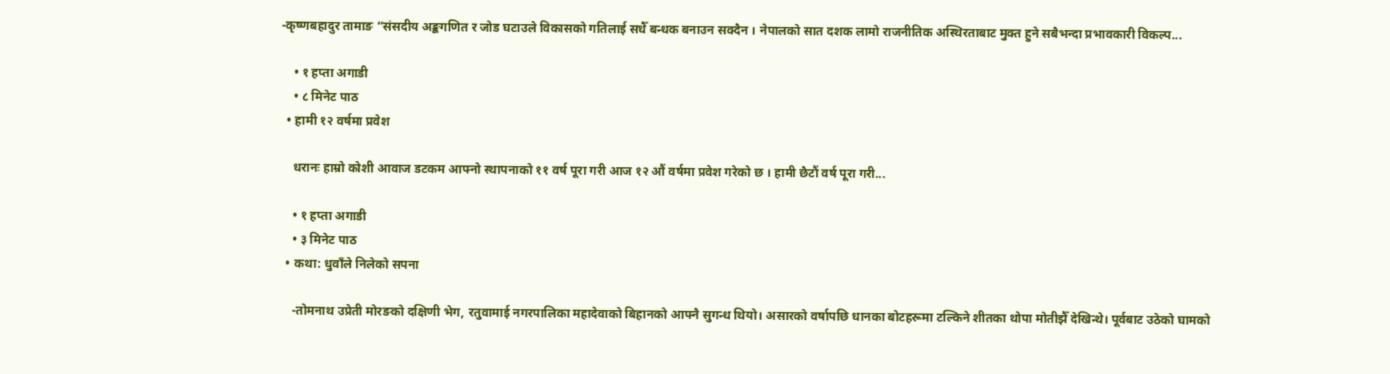-कृष्णबहादुर तामाङ “संसदीय अङ्कगणित र जोड घटाउले विकासको गतिलाई सधैँ बन्धक बनाउन सक्दैन । नेपालको सात दशक लामो राजनीतिक अस्थिरताबाट मुक्त हुने सबैभन्दा प्रभावकारी विकल्प...

    • १ हप्ता अगाडी
    • ८ मिनेट पाठ
  • हामी १२ वर्षमा प्रवेश

    धरानः हाम्रो कोशी आवाज डटकम आफ्नो स्थापनाको ११ वर्ष पूरा गरी आज १२ औं वर्षमा प्रवेश गरेको छ । हामी छैटौं वर्ष पूरा गरी...

    • १ हप्ता अगाडी
    • ३ मिनेट पाठ
  • कथा: धुवाँले निलेको सपना

    -तोमनाथ उप्रेती मोरङको दक्षिणी भेग, रतुवामाई नगरपालिका महादेवाको बिहानको आफ्नै सुगन्ध थियो। असारको वर्षापछि धानका बोटहरूमा टल्किने शीतका थोपा मोतीझैँ देखिन्थे। पूर्वबाट उठेको घामको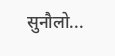सुनौलो...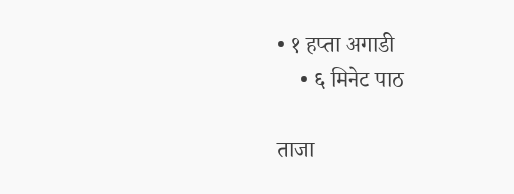• १ हप्ता अगाडी
    • ६ मिनेट पाठ

ताजा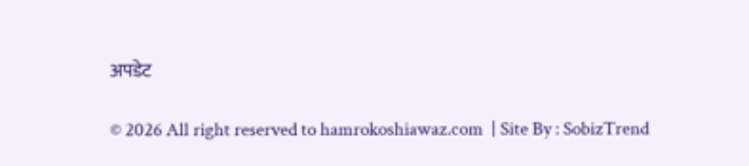अपडेट

© 2026 All right reserved to hamrokoshiawaz.com  | Site By : SobizTrend